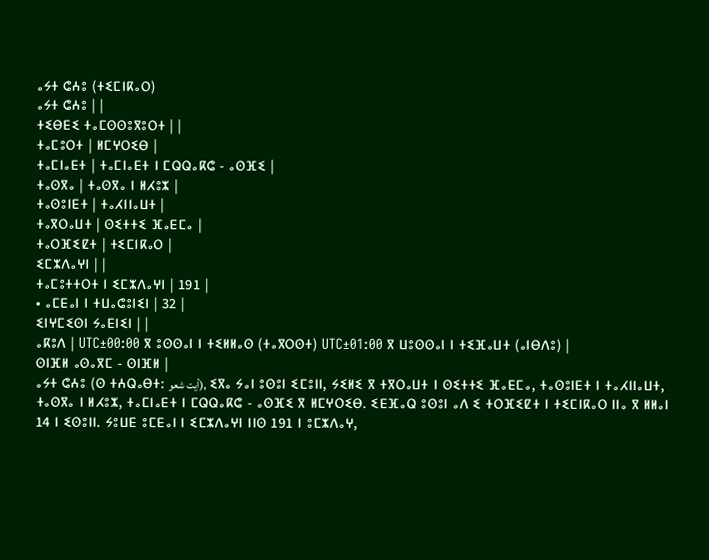ⴰⵢⵜ ⵛⵄⵓ (ⵜⵉⵎⵏⴽⴰⵔ)
ⴰⵢⵜ ⵛⵄⵓ | |
ⵜⵉⴱⴹⵉ ⵜⴰⵎⵙⵙⵓⴳⵓⵔⵜ | |
ⵜⴰⵎⵓⵔⵜ | ⵍⵎⵖⵔⵉⴱ |
ⵜⴰⵎⵏⴰⴹⵜ | ⵜⴰⵎⵏⴰⴹⵜ ⵏ ⵎⵕⵕⴰⴽⵛ - ⴰⵙⴼⵉ |
ⵜⴰⵙⴳⴰ | ⵜⴰⵙⴳⴰ ⵏ ⵍⵃⵓⵣ |
ⵜⴰⵙⵓⵏⴹⵜ | ⵜⴰⵃⵏⵏⴰⵡⵜ |
ⵜⴰⴳⵔⴰⵡⵜ | ⵙⵉⵜⵜⵉ ⴼⴰⴹⵎⴰ |
ⵜⴰⵔⴼⵉⵇⵜ | ⵜⵉⵎⵏⴽⴰⵔ |
ⵉⵎⵣⴷⴰⵖⵏ | |
ⵜⴰⵎⵓⵜⵜⵔⵜ ⵏ ⵉⵎⵣⴷⴰⵖⵏ | 191 |
• ⴰⵎⴹⴰⵏ ⵏ ⵜⵡⴰⵛⵓⵏⵉⵏ | 32 |
ⵉⵏⵖⵎⵉⵙⵏ ⵢⴰⴹⵏⵉⵏ | |
ⴰⴽⵓⴷ | UTC±00:00 ⴳ ⵓⵙⵙⴰⵏ ⵏ ⵜⵉⵍⵍⴰⵙ (ⵜⴰⴳⵔⵙⵜ) UTC±01:00 ⴳ ⵡⵓⵙⵙⴰⵏ ⵏ ⵜⵉⴼⴰⵡⵜ (ⴰⵏⴱⴷⵓ) |
ⵙⵏⴼⵍ ⴰⵙⴰⴳⵎ - ⵙⵏⴼⵍ |
ⴰⵢⵜ ⵛⵄⵓ (ⵙ ⵜⵄⵕⴰⴱⵜ: أيت شعو), ⵉⴳⴰ ⵢⴰⵏ ⵓⵙⵓⵏ ⵉⵎⵓⵏⵏ, ⵢⵉⵍⵉ ⴳ ⵜⴳⵔⴰⵡⵜ ⵏ ⵙⵉⵜⵜⵉ ⴼⴰⴹⵎⴰ, ⵜⴰⵙⵓⵏⴹⵜ ⵏ ⵜⴰⵃⵏⵏⴰⵡⵜ, ⵜⴰⵙⴳⴰ ⵏ ⵍⵃⵓⵣ, ⵜⴰⵎⵏⴰⴹⵜ ⵏ ⵎⵕⵕⴰⴽⵛ - ⴰⵙⴼⵉ ⴳ ⵍⵎⵖⵔⵉⴱ. ⵉⴹⴼⴰⵕ ⵓⵙⵓⵏ ⴰⴷ ⵉ ⵜⵔⴼⵉⵇⵜ ⵏ ⵜⵉⵎⵏⴽⴰⵔ ⵏⵏⴰ ⴳ ⵍⵍⴰⵏ 14 ⵏ ⵉⵙⵓⵏⵏ. ⵢⵓⵡⴹ ⵓⵎⴹⴰⵏ ⵏ ⵉⵎⵣⴷⴰⵖⵏ ⵏⵏⵙ 191 ⵏ ⵓⵎⵣⴷⴰⵖ,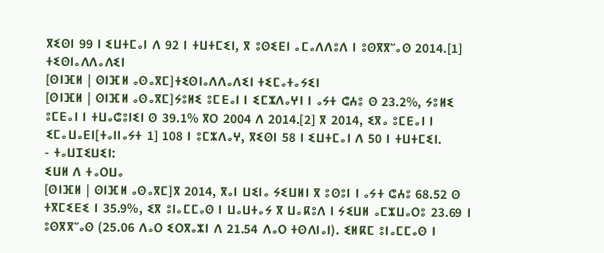ⴳⵉⵙⵏ 99 ⵏ ⵉⵡⵜⵎⴰⵏ ⴷ 92 ⵏ ⵜⵡⵜⵎⵉⵏ, ⴳ ⵓⵙⵉⴹⵏ ⴰⵎⴰⴷⴷⵓⴷ ⵏ ⵓⵙⴳⴳⵯⴰⵙ 2014.[1]
ⵜⵉⵙⵏⴰⴷⴷⴰⴷⵉⵏ
[ⵙⵏⴼⵍ | ⵙⵏⴼⵍ ⴰⵙⴰⴳⵎ]ⵜⵉⵙⵏⴰⴷⴷⴰⴷⵉⵏ ⵜⵉⵎⴰⵜⴰⵢⵉⵏ
[ⵙⵏⴼⵍ | ⵙⵏⴼⵍ ⴰⵙⴰⴳⵎ]ⵢⵓⵍⵉ ⵓⵎⴹⴰⵏ ⵏ ⵉⵎⵣⴷⴰⵖⵏ ⵏ ⴰⵢⵜ ⵛⵄⵓ ⵙ 23.2%, ⵢⵓⵍⵉ ⵓⵎⴹⴰⵏ ⵏ ⵜⵡⴰⵛⵓⵏⵉⵏ ⵙ 39.1% ⴳⵔ 2004 ⴷ 2014.[2] ⴳ 2014, ⵉⴳⴰ ⵓⵎⴹⴰⵏ ⵏ ⵉⵎⴰⵡⴰⴹⵏ[ⵜⴰⵏⵏⴰⵢⵜ 1] 108 ⵏ ⵓⵎⵣⴷⴰⵖ, ⴳⵉⵙⵏ 58 ⵏ ⵉⵡⵜⵎⴰⵏ ⴷ 50 ⵏ ⵜⵡⵜⵎⵉⵏ.
- ⵜⴰⵡⵊⵉⵡⵉⵏ:
ⵉⵡⵍ ⴷ ⵜⴰⵔⵡⴰ
[ⵙⵏⴼⵍ | ⵙⵏⴼⵍ ⴰⵙⴰⴳⵎ]ⴳ 2014, ⴳⴰⵏ ⵡⵉⵏⴰ ⵢⵉⵡⵍⵏ ⴳ ⵓⵙⵓⵏ ⵏ ⴰⵢⵜ ⵛⵄⵓ 68.52 ⵙ ⵜⴳⵎⵉⴹⵉ ⵏ 35.9%, ⵉⴳ ⵓⵏⴰⵎⵎⴰⵙ ⵏ ⵡⴰⵡⵜⴰⵢ ⴳ ⵡⴰⴽⵓⴷ ⵏ ⵢⵉⵡⵍ ⴰⵎⵣⵡⴰⵔⵓ 23.69 ⵏ ⵓⵙⴳⴳⵯⴰⵙ (25.06 ⴷⴰⵔ ⵉⵔⴳⴰⵣⵏ ⴷ 21.54 ⴷⴰⵔ ⵜⵙⴷⵏⴰⵏ). ⵉⵍⴽⵎ ⵓⵏⴰⵎⵎⴰⵙ ⵏ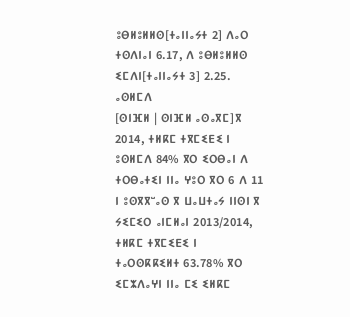ⵓⴱⵍⵓⵍⵍⵙ[ⵜⴰⵏⵏⴰⵢⵜ 2] ⴷⴰⵔ ⵜⵙⴷⵏⴰⵏ 6.17, ⴷ ⵓⴱⵍⵓⵍⵍⵙ ⵉⵎⴷⵏ[ⵜⴰⵏⵏⴰⵢⵜ 3] 2.25.
ⴰⵙⵍⵎⴷ
[ⵙⵏⴼⵍ | ⵙⵏⴼⵍ ⴰⵙⴰⴳⵎ]ⴳ 2014, ⵜⵍⴽⵎ ⵜⴳⵎⵉⴹⵉ ⵏ ⵓⵙⵍⵎⴷ 84% ⴳⵔ ⵉⵔⴱⴰⵏ ⴷ ⵜⵔⴱⴰⵜⵉⵏ ⵏⵏⴰ ⵖⵓⵔ ⴳⵔ 6 ⴷ 11 ⵏ ⵓⵙⴳⴳⵯⴰⵙ ⴳ ⵡⴰⵡⵜⴰⵢ ⵏⵏⵙⵏ ⴳ ⵢⵉⵎⵉⵔ ⴰⵏⵎⵍⴰⵏ 2013/2014, ⵜⵍⴽⵎ ⵜⴳⵎⵉⴹⵉ ⵏ ⵜⴰⵔⵙⴽⴽⵉⵍⵜ 63.78% ⴳⵔ ⵉⵎⵣⴷⴰⵖⵏ ⵏⵏⴰ ⵎⵉ ⵉⵍⴽⵎ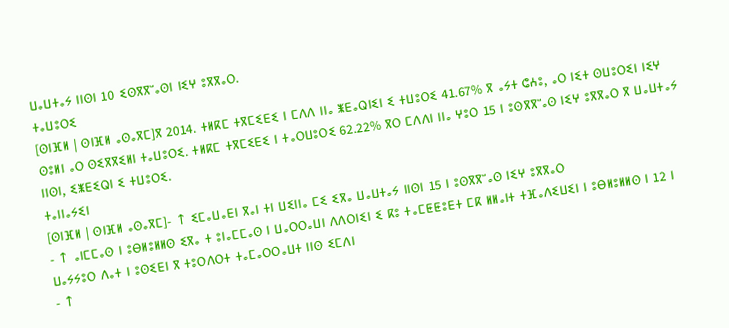ⵡⴰⵡⵜⴰⵢ ⵏⵏⵙⵏ 10 ⵉⵙⴳⴳⵯⴰⵙⵏ ⵏⵉⵖ ⵓⴳⴳⴰⵔ.
ⵜⴰⵡⵓⵔⵉ
[ⵙⵏⴼⵍ | ⵙⵏⴼⵍ ⴰⵙⴰⴳⵎ]ⴳ 2014. ⵜⵍⴽⵎ ⵜⴳⵎⵉⴹⵉ ⵏ ⵎⴷⴷ ⵏⵏⴰ ⵥⴹⴰⵕⵏⵉⵏ ⵉ ⵜⵡⵓⵔⵉ 41.67% ⴳ ⴰⵢⵜ ⵛⵄⵓ, ⴰⵔ ⵏⵉⵜ ⵙⵡⵓⵔⵉⵏ ⵏⵉⵖ ⵙⵓⵍⵏ ⴰⵔ ⵙⵉⴳⴳⵉⵍⵏ ⵜⴰⵡⵓⵔⵉ. ⵜⵍⴽⵎ ⵜⴳⵎⵉⴹⵉ ⵏ ⵜⴰⵔⵡⵓⵔⵉ 62.22% ⴳⵔ ⵎⴷⴷⵏ ⵏⵏⴰ ⵖⵓⵔ 15 ⵏ ⵓⵙⴳⴳⵯⴰⵙ ⵏⵉⵖ ⵓⴳⴳⴰⵔ ⴳ ⵡⴰⵡⵜⴰⵢ ⵏⵏⵙⵏ, ⵉⵥⴹⵉⵕⵏ ⵉ ⵜⵡⵓⵔⵉ.
ⵜⴰⵏⵏⴰⵢⵉⵏ
[ⵙⵏⴼⵍ | ⵙⵏⴼⵍ ⴰⵙⴰⴳⵎ]- ↑ ⵉⵎⴰⵡⴰⴹⵏ ⴳⴰⵏ ⵜⵏ ⵡⵉⵏⵏⴰ ⵎⵉ ⵉⴳⴰ ⵡⴰⵡⵜⴰⵢ ⵏⵏⵙⵏ 15 ⵏ ⵓⵙⴳⴳⵯⴰⵙ ⵏⵉⵖ ⵓⴳⴳⴰⵔ
- ↑ ⴰⵏⵎⵎⴰⵙ ⵏ ⵓⴱⵍⵓⵍⵍⵙ ⵉⴳⴰ ⵜ ⵓⵏⴰⵎⵎⴰⵙ ⵏ ⵡⴰⵔⵔⴰⵡⵏ ⴷⴷⵔⵏⵉⵏ ⵉ ⴽⵓ ⵜⴰⵎⵟⵟⵓⴹⵜ ⵎⴽ ⵍⵍⴰⵏⵜ ⵜⴼⴰⴷⵉⵡⵉⵏ ⵏ ⵓⴱⵍⵓⵍⵍⵙ ⵏ 12 ⵏ ⵡⴰⵢⵢⵓⵔ ⴷⴰⵜ ⵏ ⵓⵙⵉⴹⵏ ⴳ ⵜⵓⵔⴷⵔⵜ ⵜⴰⵎⴰⵔⵔⴰⵡⵜ ⵏⵏⵙ ⵉⵎⴷⵏ
- ↑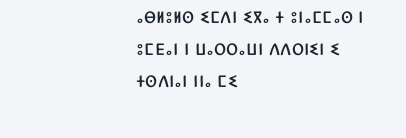ⴰⴱⵍⵓⵍⵙ ⵉⵎⴷⵏ ⵉⴳⴰ ⵜ ⵓⵏⴰⵎⵎⴰⵙ ⵏ ⵓⵎⴹⴰⵏ ⵏ ⵡⴰⵔⵔⴰⵡⵏ ⴷⴷⵔⵏⵉⵏ ⵉ ⵜⵙⴷⵏⴰⵏ ⵏⵏⴰ ⵎⵉ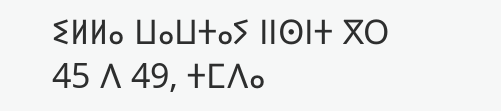ⵉⵍⵍⴰ ⵡⴰⵡⵜⴰⵢ ⵏⵏⵙⵏⵜ ⴳⵔ 45 ⴷ 49, ⵜⵎⴷⴰ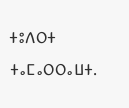ⵜⵓⴷⵔⵜ ⵜⴰⵎⴰⵔⵔⴰⵡⵜ.